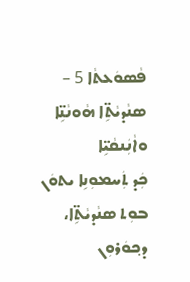ܦܵܣܘܿܥܬܵܐ 5 – ܣܢܵܕܝܵܬܹ̈ܐ ܗܵܘܢܵܢܹ̈ܐ ܘܐܵܢܲܢܩܵܝܹ̈ܐ
ܟܲܕ ܬܲܚܡܘܼܢܹܐ ܝܬܘܿܢ ܒܘܼܬ ܣܢܵܕܝܵܬܹ̈ܐ، ܕܟ݂ܘܿܪܘܼܢ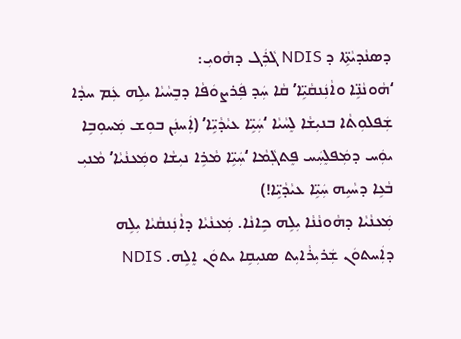ܕܣܢܵܕܝܵܬܹ̈ܐ ܕ NDIS ܓܵܪܲܓ ܕܗܵܘܝܼ:
‘ܗܵܘܢܵܢܹ̈ܐ ܘܐܵܢܲܢܩܵܝܹ̈ܐ’ ܩܵܐ ܚܲܕ ܦܲܪܨܘܿܦܵܐ ܕܒܸܚܵܝܵܐ ܝܠܹܗ ܥܲܡ ܚܕܵܐ ܫܲܦܠܘܼܬܵܐ ܒܢܝܼܫܵܐ ܠܸܚܵܝܵܐ ‘ܚܲܝܹ̈ܐ ܥܝܵܕܵܝܹ̈ܐ’ (ܐܲܚܢܲܢ ܒܘܼܫ ܡܲܚܘܼܒܹܐ ܝܘܲܚ ܕܡܲܦܠܸܚܲܚ ܦܸܬܓ݂ܵܡܵܐ ‘ܚܲܝܹ̈ܐ ܡܵܪܹܐ ܢܝܼܫܵܐ ܘܡܲܥܢܵܝܵܐ’ ܡܵܢܝܼ ܒܵܥܹܐ ܕܚܵܝܹܗ ܚܲܝܹ̈ܐ ܥܝܵܕܵܝܹ̈ܐ!)
ܡܲܥܢܵܝܵܐ ܕܗܵܘܢܵܢܵܐ ܝܼܠܹܗ ܟܹܐܢܵܐ. ܡܲܥܢܵܝܵܐ ܕܐܵܢܲܢܩܵܝܵܐ ܝܼܠܹܗ ܕܐܲܚܬܘܿܢ ܫܲܪܝܼܪܵܐܝܼܬ ܣܢܝܼܩܹܐ ܝܬܘܿܢ ܐܸܠܹܗ. NDIS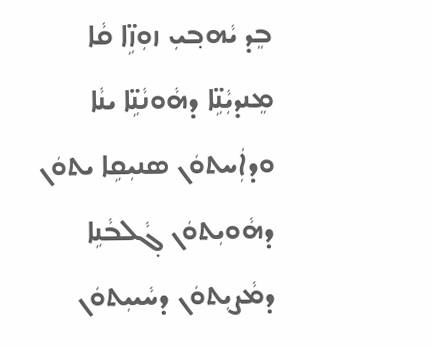ܒܸܕ ܝܵܗܒ݂ܝܼ ܙܘܼܙܹ̈ܐ ܩܵܐ ܡܸܢܕܝܼܵܢܹ̈ܐ ܕܗܵܘܢܵܢܹ̈ܐ ܝܢܵܐ ܘܕܐܲܚܬܘܿܢ ܣܢܝܼܩܹܐ ܝܬܘܿܢ ܕܗܵܘܝܼܬܘܿܢ ܓ݂ܵܠܒܵܢܹܐ ܕܡܵܨܝܼܬܘܿܢ ܕܚܵܝܝܼܬܘܿܢ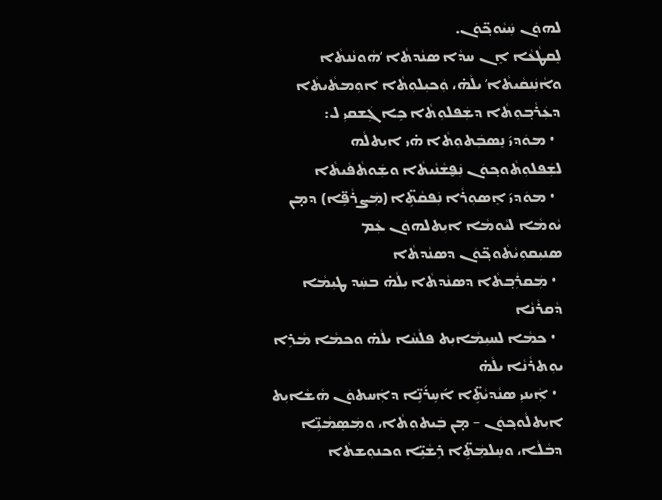ܠܗܘܿܢ ܚܲܝܵܘܟ݂̈ܘܿܢ.
ܠܸܩܛܵܥܵܐ ܐܸܢ ܚܕܵܐ ܣܢܵܕܬܵܐ ‘ܗܵܘܢܵܢܬܵܐ ܘܐܵܢܲܢܩܵܝܬܵܐ’ ܝܠܵܗ̇، ܘܲܟܝܼܠܘܼܬܵܐ ܐܘܼܡܬܵܝܬܵܐ ܕܥܲܪܵܒ݂ܘܼܬܵܐ ܕܫܲܦܠܘܼܬܵܐ ܟܹܐ ܓܲܫܩܝܼ ܠ:
  • ܡܘܿܕܝ݇ ܢܸܣܒܲܬܘܼܬܵܐ ܗ̇ܝ ܐܝܼܬܠܵܗ ܠܫܲܦܠܘܼܬܵܘܟ݂ܘܿܢ ܢܲܦ̮ܫܵܢܵܝܬܵܐ ܘܫܲܘܬܵܦܵܝܬܵܐ
  • ܡܘܿܕܝ݇ ܐܸܣܘܼܪܵܐ ܢܲܦܩܵܬܹ̈ܐ (ܡܲܨܪܵܦܹ̈ܐ) ܕܡ̣ܢ ܝܵܘܡܵܐ ܠܝܵܘܡܵܐ ܐܝܼܬܠܗܘܿܢ ܥܲܡ ܣܢܝܼܩܘܼܝܵܬܵܘܟ݂̈ܘܿܢ ܕܣܢܵܕܬܵܐ
  • ܡܲܩܪܲܒ݂ܬܵܐ ܕܣܢܵܕܬܵܐ ܝܼܠܵܗ̇ ܒܚܲܕ ܛܝܼܡܵܐ ܕܵܩܪܵܢܵܐ
  • ܟܡܵܐ ܠܚܝܼܡܵܐܝܼܬ ܦܠܵܚܵܐ ܝܠܵܗ̇ ܘܟܡܵܐ ܡܵܪܹܐ ܝܘܼܬܪܵܢܵܐ ܝܠܵܗ̇
  • ܐܲܝܢܝܼ ܣܢܵܕܝܵܬܹ̈ܐ ܐ݇ܚܹܪ݇ܢܹ̈ܐ ܕܐܲܚܬܘܿܢ ܗܵܫܵܐܝܼܬ ܐܝܼܬܠܵܘܟ݂ܘܿܢ – ܡ̣ܢ ܒܲܝܬܘܼܬܵܐ، ܘܡܲܣܸܡܵܢܹ̈ܐ ܕܒܵܠܵܐ، ܘܚܸܠܡܲܬܹ̈ܐ ܪܹܫܵܝܹ̈ܐ ܘܟܢܘܼܫܬܵܐ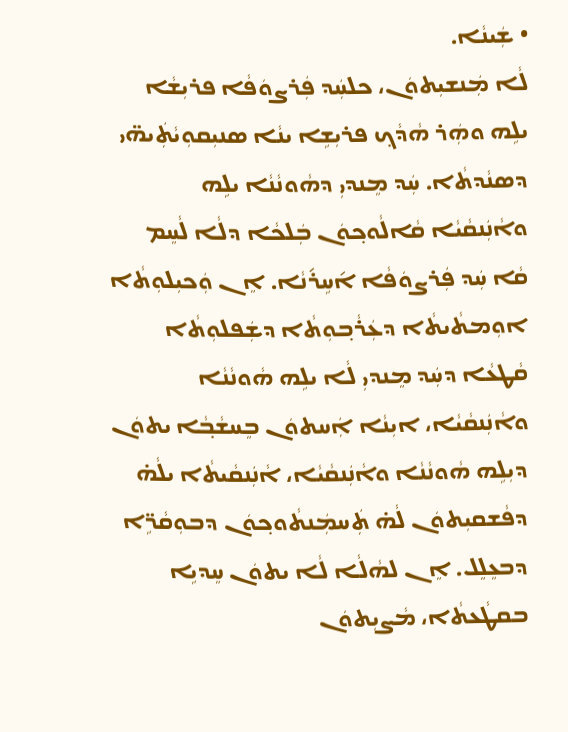• ܫܲܝܢܵܐ.
ܠܵܐ ܡܲܢܫܝܼܬܘܿܢ، ܟܠܚܲܕ ܦܲܪܨܘܿܦܵܐ ܦܪܝܼܫܵܐ ܝܠܹܗ ܘܗܲܪ ܗܵܕܵܟ݂ ܦܪܝܼܫܹܐ ܝܢܵܐ ܣܢܝܼܩܘܼܝܵܬܲܝܗ̈ܝ ܕܣܢܵܕܬܵܐ. ܚܲܕ ܡܸܢܕܝܼ ܕܗܵܘܢܵܢܵܐ ܝܠܹܗ ܘܐܵܢܲܢܩܵܝܵܐ ܩܵܐܠܵܘܟ݂ܘܿܢ ܒܲܠܟܵܐ ܕܠܵܐ ܠܵܚܸܡ ܩܵܐ ܚܲܕ ܦܲܪܨܘܿܦܵܐ ܐ݇ܚܹܪ݇ܢܵܐ. ܐܸܢ ܘܲܟܝܼܠܘܼܬܵܐ ܐܘܼܡܬܵܝܬܵܐ ܕܥܲܪܵܒ݂ܘܼܬܵܐ ܕܫܲܦܠܘܼܬܵܐ ܩܵܛܥܵܐ ܕܚܲܕ ܡܸܢܕܝܼ ܠܵܐ ܝܠܹܗ ܗܵܘܢܵܢܵܐ ܘܐܵܢܲܢܩܵܝܵܐ، ܐܝܼܢܵܐ ܐܲܚܬܘܿܢ ܒܸܚܫܵܒ݂ܵܐ ܝܬܘܿܢ ܕܝܼܠܹܗ ܗܵܘܢܵܢܵܐ ܘܐܵܢܲܢܩܵܝܵܐ، ܐܵܢܲܢܩܵܝܬܵܐ ܝܠܵܗ̇ ܕܦܵܫܩܝܼܬܘܿܢ ܠܵܗ̇ ܬܲܚܡܲܢܬܵܘܟ݂ܘܿܢ ܕܒܘܼܩܵܪܹ̈ܐ ܕܒܥܸܠܸܠ. ܐܸܢ ܠܗܵܠܵܐ ܠܵܐ ܝܬܘܿܢ ܚܸܕܝܹܐ ܒܩܛܵܥܬܵܐ، ܡܵܨܝܼܬܘܿܢ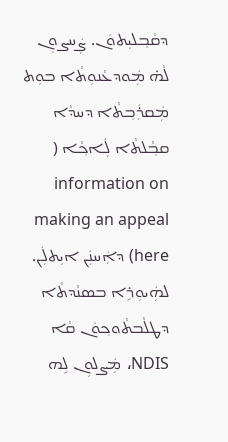ܕܩܵܒ݂ܠܝܼܬܘܿܢ. ܨܲܚܨܘܼܢ ܠܵܗ̇ ܡܲܘܕܥܵܢܘܼܬܵܐ ܒܘܼܬ ܡܲܩܪܲܒ݂ܬܵܐ ܕܚܕܵܐ ܩܒ݂ܵܠܬܵܐ ܠܲܐܟ݂ܵܐ ( information on making an appeal here) ܕܐܲܚܢܲܢ ܐܝܼܬܠܲܢ.
ܠܗܲܝܘܼܪܹܐ ܒܣܢܵܕܬܵܐ ܕܛܠܵܒܬܵܘܟ݂ܘܿܢ ܩܵܐ NDIS، ܡܲܨܠܘܼܢ ܠܹܗ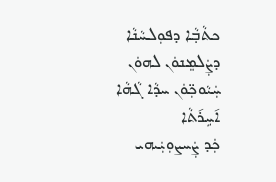ܟܬܵܒ݂ܵܐ ܕܦܘܼܠܚܵܢܵܐ ܕܨܲܠܡܸܢܘܿܢ ܠܗܘܿܢ ܚܲܝܵܘܟ݂̈ܘܿܢ ܚܕܵܐ ܓܵܗܵܐ ܐ݇ܚܹܪ݇ܬܵܐ
ܟܲܕ ܨܲܚܨܘܼܝܲܝܗܝ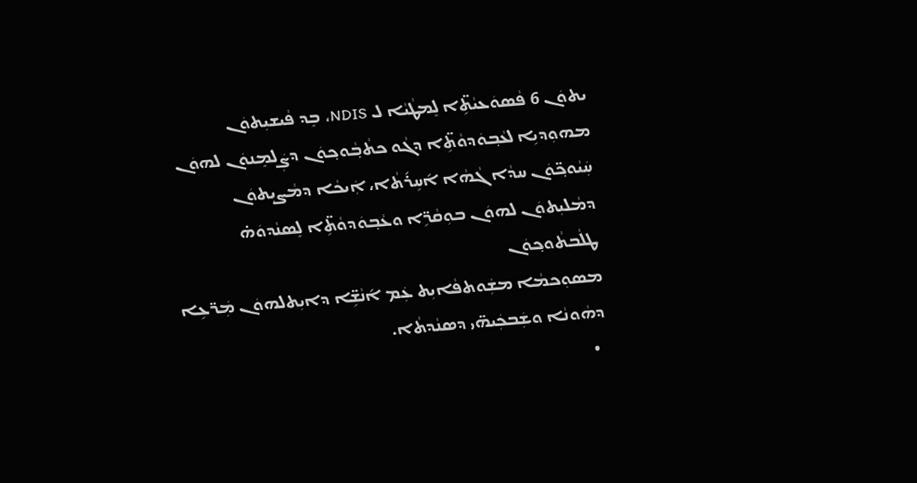ܝܬܘܿܢ 6 ܦܵܣܘܿܥܝܵܬܹ̈ܐ ܠܸܡܛܵܝܵܐ ܠ NDIS، ܒܸܕ ܦܵܝܫܝܼܬܘܿܢ ܡܗܘܼܕܝܹܐ ܠܥܵܒ݂ܘܿܕܘܵܬܹ̈ܐ ܕܓܵܘ ܟܬܵܒ݂ܵܘܟ݂ܘܿܢ ܕܨܲܠܡܸܢܘܿܢ ܠܗܘܿܢ ܚܲܝܵܘܟ݂̈ܘܿܢ ܚܕܵܐ ܓܵܗܵܐ ܐ݇ܚܹܪ݇ܬܵܐ، ܐܲܝܟܵܐ ܕܡܵܨܝܼܬܘܿܢ ܕܡܵܠܝܼܬܘܿܢ ܠܗܘܿܢ ܒܘܼܩܵܪܹ̈ܐ ܘܥܵܒ݂ܘܿܕܘܵܬܹ̈ܐ ܠܸܣܢܵܕܘܿܗ̇ ܛܠܵܒܬܵܘܟ݂ܘܿܢ
ܡܣܘܼܟܡܵܐ ܡܫܲܘܬܦܵܐܝܼܬ ܥܲܡ ܐ݇ܢܵܫܹ̈ܐ ܕܐܝܼܬܠܗܘܿܢ ܡܲܪ̈ܥܹܐ ܕܗܵܘܢܵܐ ܘܫܲܒܟܲܝܗ̈ܝ ܕܣܢܵܕܬܵܐ.
  •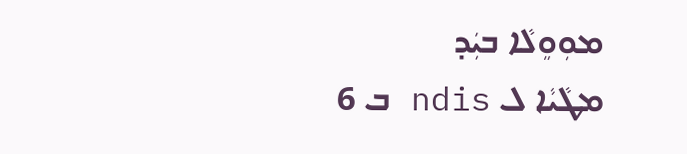ܡܘܼܘܸܠܵܐ ܒܝܲܕ
ܡܛܵܝܵܐ ܠ ndis ܒ 6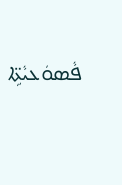ܦܵܣܘܿܥܝܵܬܹ̈ܐ